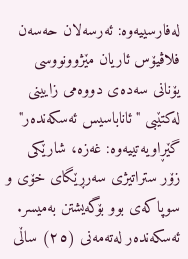لەفارسییەوە: ئەرسەلان حەسەن
فلاڤیۆس ئاریان مێژوونووسی یۆنانی سەدەی دووەمی زایینی لەکتێبی "ئاناباسیس ئەسکەندەر" گێڕاویەتییەوە: غەزە، شارێکی زۆر ستراتیژی سەرڕێگای خۆی و سوپاکەی بوو بۆگەیشتن بەمیسر. ئەسکەندەر لەتەمەنی (٢٥) ساڵی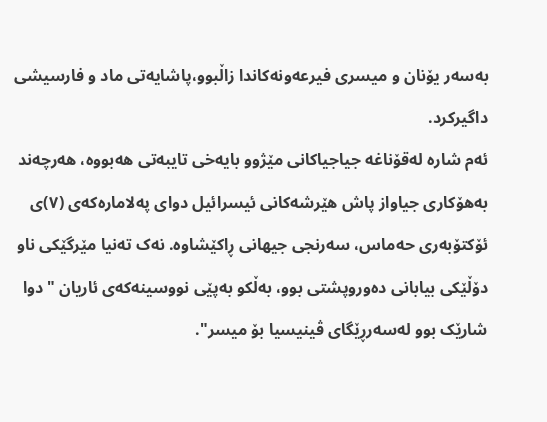بەسەر یۆنان و میسری فیرعەونەکاندا زاڵبوو،پاشایەتی ماد و فارسیشی داگیرکرد.
ئەم شارە لەقۆناغە جیاجیاکانی مێژوو بایەخی تایبەتی هەبووە، هەرچەند بەهۆکاری جیاواز پاش هێرشەکانی ئیسرائیل دوای پەلامارەکەی (٧)ی ئۆکتۆبەری حەماس، سەرنجی جیهانی ڕاکێشاوە. نەک تەنیا مێرگێکی ناو دۆڵێکی بیابانی دەوروپشتی بوو، بەڵکو بەپێی نووسینەکەی ئاریان "دوا شارێک بوو لەسەرڕێگای ڤینیسیا بۆ میسر".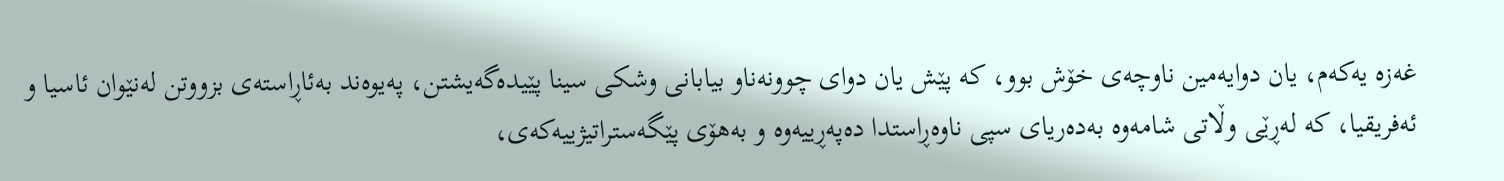غەزە یەکەم، یان دوایەمین ناوچەی خۆش بوو، کە پێش یان دوای چوونەناو بیابانی وشکی سینا پێیدەگەیشتن، پەیوەند بەئاڕاستەی بزووتن لەنێوان ئاسیا و ئەفریقیا، کە لەڕێی وڵاتی شامەوە بەدەریای سپی ناوەڕاستدا دەپەڕییەوە و بەهۆی پێگەستراتیژییەکەی،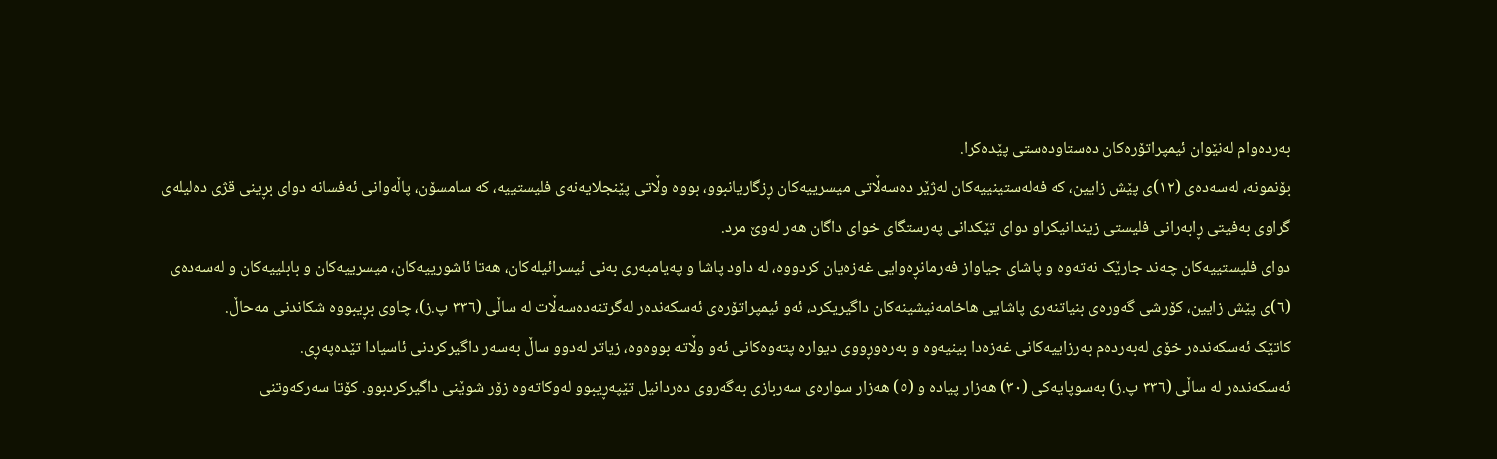بەردەوام لەنێوان ئیمپراتۆرەکان دەستاودەستی پێدەکرا.
بۆنمونە، لەسەدەی (١٢)ی پێش زایین، کە فەلەستینییەکان لەژێر دەسەڵاتی میسرییەکان ڕزگاریانبوو، بووە وڵاتی پێنجلایەنەی فلیستییە، کە سامسۆن، پاڵەوانی ئەفسانە دوای بڕینی قژی دەلیلەی گراوی بەفیتی ڕابەرانی فلیستی زیندانیکراو دوای تێکدانی پەرستگای خوای داگان هەر لەوێ مرد.
دوای فلیستییەکان چەند جارێک نەتەوە و پاشای جیاواز فەرمانڕەوایی غەزەیان کردووە، لە داود پاشا و پەیامبەری بەنی ئیسرائیلەکان، هەتا ئاشورییەکان، میسرییەکان و بابلییەکان و لەسەدەی (٦)ی پێش زایین، کۆرشی گەورەی بنیاتنەری پاشایی هاخامەنیشینەکان داگیریکرد، ئەو ئیمپراتۆرەی ئەسکەندەر لەگرتنەدەسەڵات لە ساڵی (٣٣٦ پ.ز)، چاوی بڕیبووە شکاندنی مەحاڵ.
کاتێک ئەسکەندەر خۆی لەبەردەم بەرزاییەکانی غەزەدا بینیەوە و بەرەوڕووی دیوارە پتەوەکانی ئەو وڵاتە بووەوە، زیاتر لەدوو ساڵ بەسەر داگیرکردنی ئاسیادا تێدەپەڕی.
ئەسکەندەر لە ساڵی (٣٣٦ پ.ز) بەسوپایەکی (٣٠) هەزار پیادە و (٥) هەزار سوارەی سەربازی بەگەروی دەردانیل تێپەڕیبوو لەوکاتەوە زۆر شوێنی داگیرکردبوو. کۆتا سەرکەوتنی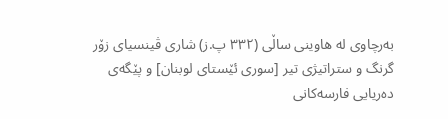بەرچاوی لە هاوینی ساڵی (٣٣٢ پ.ز) شاری ڤینسیای زۆر گرنگ و ستراتیژی تیر [سوری ئێستای لوبنان] و پێگەی دەریایی فارسەکانی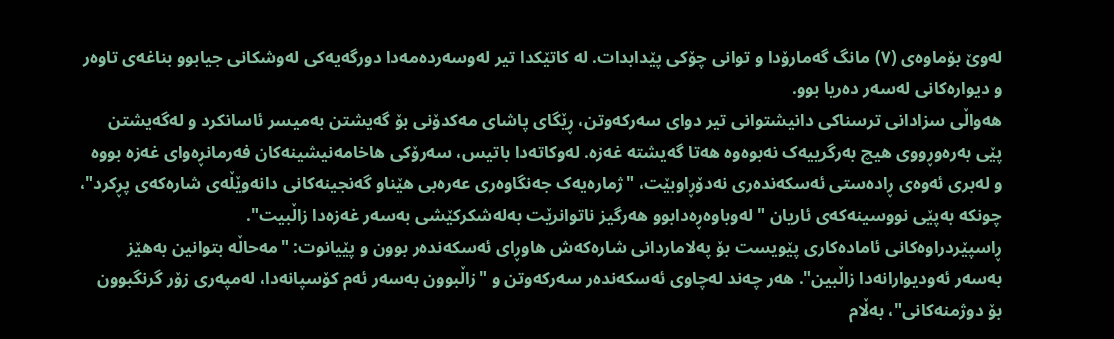لەوێ بۆماوەی (٧) مانگ گەمارۆدا و توانی چۆکی پێدابدات. لە کاتێکدا تیر لەوسەردەمەدا دورگەیەکی لەوشکانی جیابوو بناغەی تاوەر و دیوارەکانی لەسەر دەریا بوو.
هەواڵی سزادانی ترسناکی دانیشتوانی تیر دوای سەرکەوتن، ڕێگای پاشای مەکدۆنی بۆ گەیشتن بەمیسر ئاسانکرد و لەگەیشتن پێی بەرەوڕووی هیچ بەرگرییەک نەبوەوە هەتا گەیشتە غەزە. لەوکاتەدا باتیس، سەرۆکی هاخامەنیشینەکان فەرمانڕەوای غەزە بووە و لەبری ئەوەی ڕادەستی ئەسکەندەری نەدۆڕاوبێت، "ژمارەیەک جەنگاوەری عەرەبی هێناو گەنجینەکانی دانەوێڵەی شارەکەی پڕکرد"، چونکە بەپێی نووسینەکەی ئاریان "لەوباوەڕەدابوو هەرگیز ناتوانرێت بەلەشکرکێشی بەسەر غەزەدا زاڵبیت".
ڕاسپێردراوەکانی ئامادەکاری پێویست بۆ پەلاماردانی شارەکەش هاوڕای ئەسکەندەر بوون و پێیانوت: "مەحاڵە بتوانین بەهێز بەسەر ئەودیوارانەدا زاڵبین". هەر چەند لەچاوی ئەسکەندەر سەرکەوتن و "زاڵبوون بەسەر ئەم کۆسپانەدا، لەمپەری زۆر گرنگبوون بۆ دوژمنەکانی"، بەڵام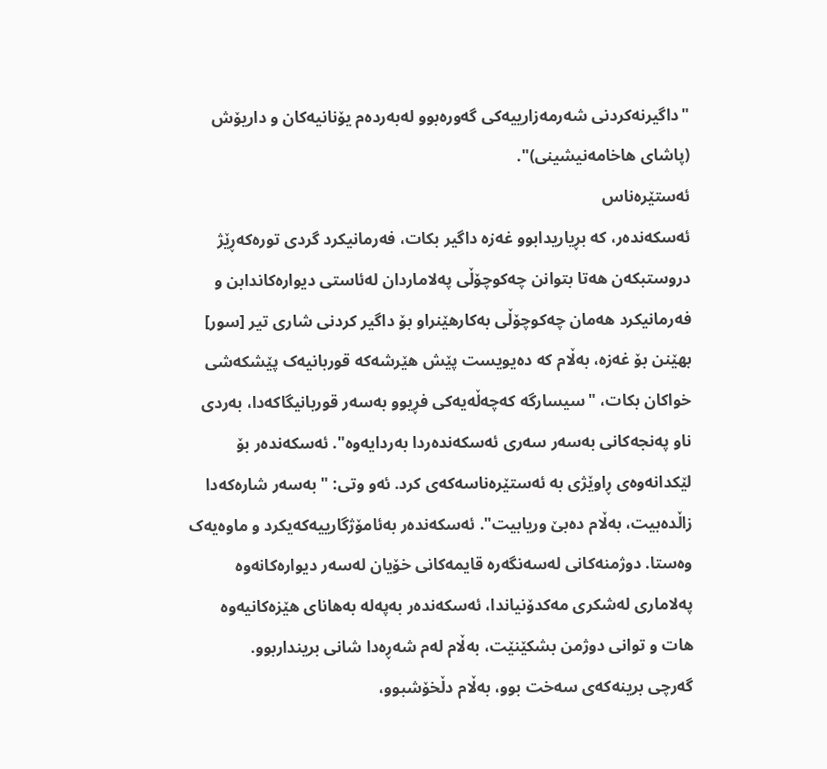"داگیرنەکردنی شەرمەزارییەکی گەورەبوو لەبەردەم یۆنانیەکان و داریۆش (پاشای هاخامەنیشینی)".
ئەستێرەناس
ئەسکەندەر، کە بڕیاریدابوو غەزە داگیر بکات، فەرمانیکرد گردی تورەکەڕێژ دروستبکەن هەتا بتوانن چەکوچۆڵی پەلاماردان لەئاستی دیوارەکاندابن و فەرمانیکرد هەمان چەکوچۆڵی بەکارهێنراو بۆ داگیر کردنی شاری تیر [سور] بهێنن بۆ غەزە، بەڵام کە دەیویست پێش هێرشەکە قوربانیەک پێشکەشی خواکان بکات، "سیسارگە کەچەڵەیەکی فڕیوو بەسەر قوربانیگاکەدا، بەردی ناو پەنجەکانی بەسەر سەری ئەسکەندەردا بەردایەوە". ئەسکەندەر بۆ لێکدانەوەی ڕاوێژی بە ئەستێرەناسەکەی کرد. ئەو وتی: "بەسەر شارەکەدا زاڵدەبیت، بەڵام دەبێ وریابیت". ئەسکەندەر بەئامۆژگارییەکەیکرد و ماوەیەک وەستا. دوژمنەکانی لەسەنگەرە قایمەکانی خۆیان لەسەر دیوارەکانەوە پەلاماری لەشکری مەکدۆنیاندا، ئەسکەندەر بەپەلە بەهانای هێزەکانیەوە هات و توانی دوژمن بشکێنێت، بەڵام لەم شەڕەدا شانی برینداربوو.
گەرچی برینەکەی سەخت بوو، بەڵام دڵخۆشبوو،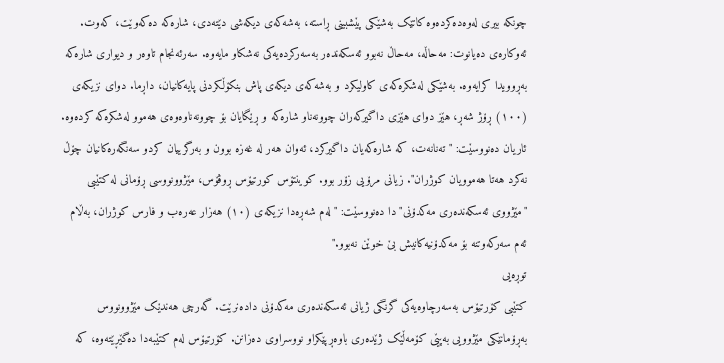چونکە بیری لەوەدەکردەوە کاتێک بەشێکی پێشبینی ڕاستە، بەشەکەی دیکەشی دێتەدی، شارەکە دەکەوێت، کەوت. ئەوکارەی دەیانوت: مەحاڵە، مەحاڵ نەبوو ئەسکەندەر بەسەرکردەیەکی نەشکاو مایەوە. سەرئەنجام تاوەر و دیواری شارەکە بەڕوویدا کرایەوە. بەشێکی لەشکرەکەی کاولیکرد و بەشەکەی دیکەی پاش بنکۆڵکردنی پایەکانیان، داڕما. دوای نزیکەی (١٠٠) ڕۆژ شەڕ، هێز دوای هێزی داگیرکەران چوونەناو شارەکە و ڕێگایان بۆ چوونەناوەوەی هەموو لەشکرەکە کردەوە.
ئاریان دەنووسێت: "تەنانەت، کە شارەکەیان داگیرکرد، ئەوان هەر لە غەزە بوون و بەرگرییان کردو سەنگەرەکانیان چۆڵ نەکرد هەتا هەموویان کوژران". زیانی مرۆیی زۆر بوو. کوینتۆس کورتیۆس ڕوڤۆس، مێژوونووسی ڕۆمانی لە کتێبی "مێژووی ئەسکەندەری مەکدۆنی"دا دەنووسێت: "لەم شەڕەدا نزیکەی (١٠) هەزار عەرەب و فارس کوژران، بەڵام ئەم سەرکەوتنە بۆ مەکدۆنیەکانیش بێ خوێن نەبوو."
توڕەیی
کتێبی کۆرتیۆس بەسەرچاوەیەکی گرنگی ژیانی ئەسکەندەری مەکدۆنی دادەنرێت. گەرچی هەندێک مێژوونووس بەڕۆمانێکی مێژوویی بەپێی کۆمەڵێک ژێدەری باوەڕپێکراو نووسراوی دەزانن. کۆرتیۆس لەم کتێبەدا دەگێڕێتەوە، کە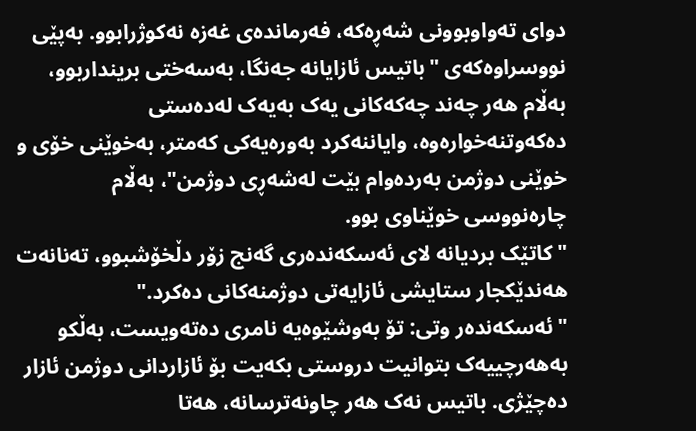دوای تەواوبوونی شەڕەکە، فەرماندەی غەزە نەکوژرابوو. بەپێی نووسراوەکەی "باتیس ئازایانە جەنگا، بەسەختی برینداربوو، بەڵام هەر چەند چەکەکانی یەک بەیەک لەدەستی دەکەوتنەخوارەوە، وایاننەکرد بەورەیەکی کەمتر، بەخوێنی خۆی و خوێنی دوژمن بەردەوام بێت لەشەڕی دوژمن"، بەڵام چارەنووسی خوێناوی بوو.
"کاتێک بردیانە لای ئەسکەندەری گەنج زۆر دڵخۆشبوو، تەنانەت هەندێکجار ستایشی ئازایەتی دوژمنەکانی دەکرد."
"ئەسکەندەر وتی: تۆ بەوشێوەیە نامری دەتەویست، بەڵکو بەهەرچییەک بتوانیت دروستی بکەیت بۆ ئازاردانی دوژمن ئازار دەچێژی. باتیس نەک هەر چاونەترسانە، هەتا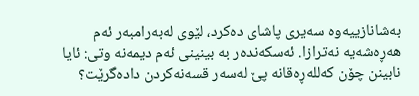بەشانازییەوە سەیری پاشای دەکرد، لێوی لەبەرامبەر ئەم هەڕەشەیە نەترازا. ئەسکەندەر بە بینینی ئەم دیمەنە وتی: ئایا نابینن چۆن کەللەڕەقانە پێ لەسەر قسەنەکردن دادەگرێت؟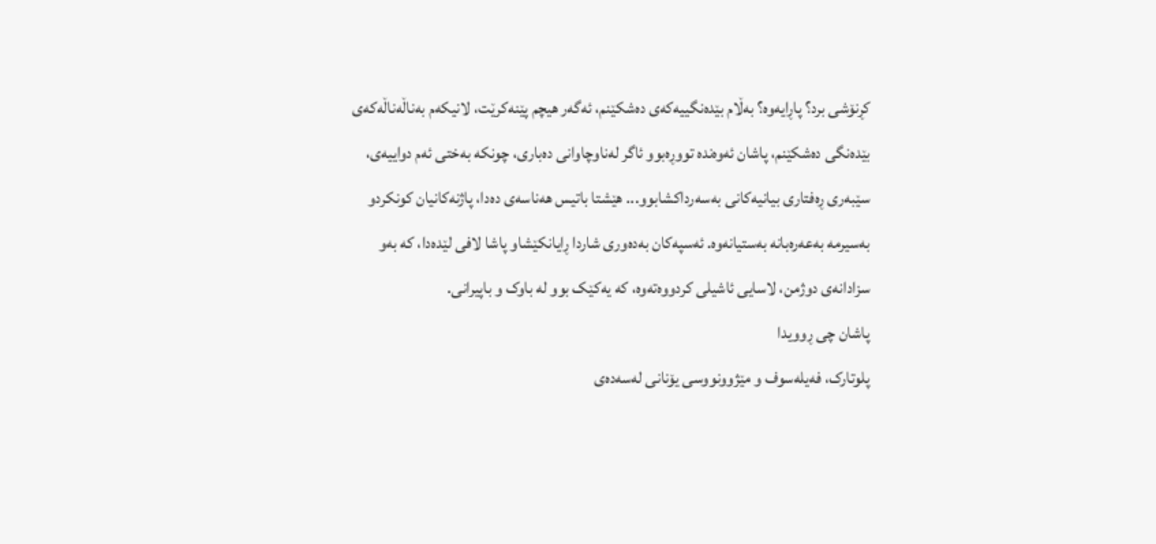کڕنۆشی برد؟ پاڕایەوە؟ بەڵام بێدەنگییەکەی دەشکێنم، ئەگەر هیچم پێنەکرێت، لانیکەم بەناڵەناڵەکەی بێدەنگی دەشکێنم، پاشان ئەوەندە تووڕەبوو ئاگر لەناوچاوانی دەباری، چونکە بەختی ئەم دواییەی، سێبەری ڕەفتاری بیانیەکانی بەسەرداکشابوو... هێشتا باتیس هەناسەی دەدا، پاژنەکانیان کونکردو بەسیرمە بەعەرەبانە بەستیانەوە. ئەسپەکان بەدەوری شاردا ڕایانکێشاو پاشا لافی لێدەدا، کە بەو سزادانەی دوژمن، لاسایی ئاشیلی کردووەتەوە، کە یەکێک بوو لە باوک و باپیرانی.
پاشان چی ڕوویدا
پلوتارک، فەیلەسوف و مێژوونووسی یۆنانی لەسەدەی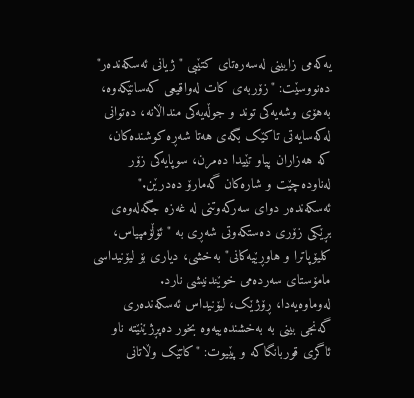یەکەمی زایینی لەسەرەتای کتێبی "ژیانی ئەسکەندەر" دەنووسێت: "زۆربەی کات لەواقیعی کەسانێکەوە، بەهۆی وشەیەکی توند و جوڵەیەکی منداڵانە، دەتوانی لەکەسایەتی تاکێک بگەی هەتا شەڕە کوشندەکان، کە هەزاران پیاو تێیدا دەمرن، سوپایەکی زۆر لەناودەچێت و شارەکان گەمارۆ دەدرێن."
ئەسکەندەر دوای سەرکەوتنی لە غەزە جگەلەوەی بڕێکی زۆری دەستکەوتی شەڕی بە "ئۆڵۆمپیاس، کلیۆپاترا و هاوڕێیەکانی" بەخشی، دیاری بۆ لیۆنیداسی مامۆستای سەردەمی خوێندنیشی نارد.
لەوماوەیەدا، ڕۆژێک، لیۆنیداس ئەسکەندەری گەنجی بینی بە بەخشندەییەوە بخور دەپڕژێنێتە ناو ئاگری قوربانگاکە و پێیوت: "کاتێک وڵاتانی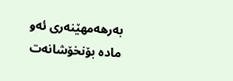بەرهەمهێنەری ئەو مادە بۆنخۆشانەت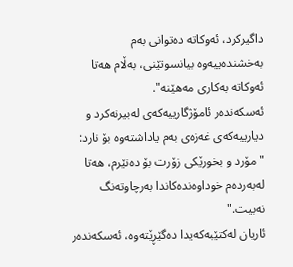داگیرکرد، ئەوکاتە دەتوانی بەم بەخشندەییەوە بیانسوتێنی، بەڵام هەتا ئەوکاتە بەکاری مەهێنە".
ئەسکەندەر ئامۆژگارییەکەی لەبیرنەکرد و دیارییەکەی غەزەی بەم یاداشتەوە بۆ نارد: "مۆرد و بخورێکی زۆرت بۆ دەنێرم، هەتا لەبەردەم خوداوەندەکاندا بەرچاوتەنگ نەبیت."
ئاریان لەکتێبەکەیدا دەگێڕێتەوە، ئەسکەندەر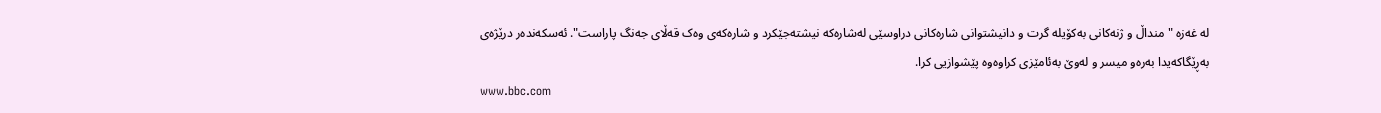لە غەزە "منداڵ و ژنەکانی بەکۆیلە گرت و دانیشتوانی شارەکانی دراوسێی لەشارەکە نیشتەجێکرد و شارەکەی وەک قەڵای جەنگ پاراست". ئەسکەندەر درێژەی بەڕێگاکەیدا بەرەو میسر و لەوێ بەئامێزی کراوەوە پێشوازیی کرا.
www.bbc.com